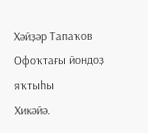Хәйҙәр Тапаҡов
Офоҡтағы йондоҙ яҡтыһы
Хикәйә.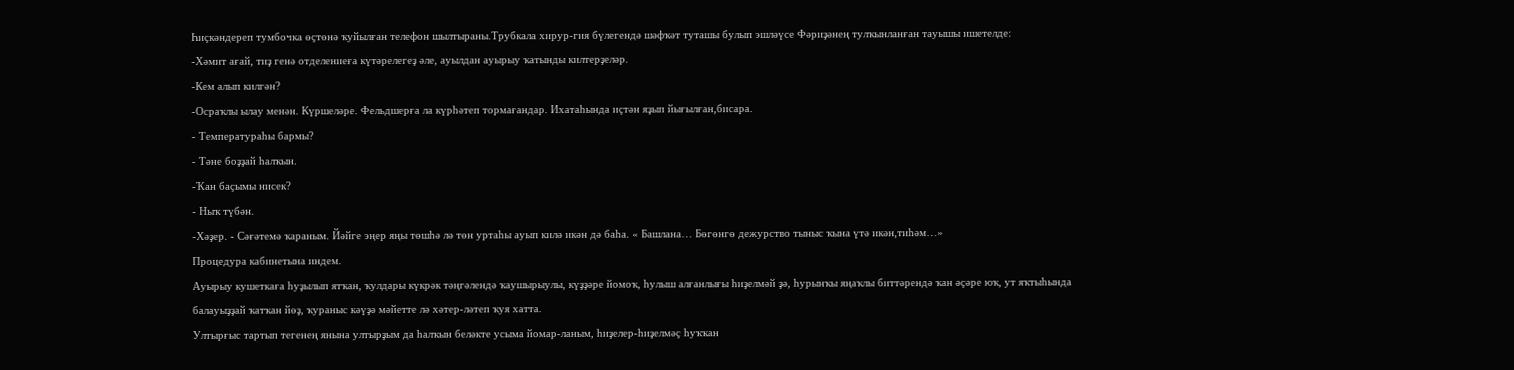Һиҫкәндереп тумбочка өҫтөнә ҡуйылған телефон шылтыраны.Трубкала хирур-гия бүлегендә шәфҡәт туташы булып эшләүсе Фәриҙәнең тулҡынланған тауышы ишетелде:
-Хәмит ағай, тиҙ генә отделениеға күтәрелегеҙ әле, ауылдан ауырыу ҡатынды килтерҙеләр.
-Кем алып килгән?
-Осраҡлы ылау менән. Күршеләре. Фельдшерға ла күрһәтеп тормағандар. Ихатаһында иҫтән яҙып йығылған,бисара.
- Температураһы бармы?
- Тәне боҙҙай һалҡын.
-Ҡан баҫымы нисек?
- Ныҡ түбән.
-Хәҙер. - Сәғәтемә ҡараным. Йәйге эңер яңы төшһә лә төн уртаһы ауып килә икән дә баһа. « Башлана… Бөгөнгө дежурство тыныс ҡына үтә икән,тиһәм…»
Процедура кабинетына индем.
Ауырыу кушеткаға һуҙылып ятҡан, ҡулдары күкрәк тәңгәлендә ҡаушырыулы, күҙҙәре йомоҡ, һулыш алғанлығы һиҙелмәй ҙә, һурынҡы яңаҡлы биттәрендә ҡан әҫәре юҡ, ут яҡтыһында балауыҙҙай ҡатҡан йөҙ, ҡураныс кәүҙә мәйетте лә хәтер-ләтеп ҡуя хатта.
Ултырғыс тартып тегенең янына ултырҙым да һалҡын беләкте усыма йомар-ланым, һиҙелер-һиҙелмәҫ һуҡҡан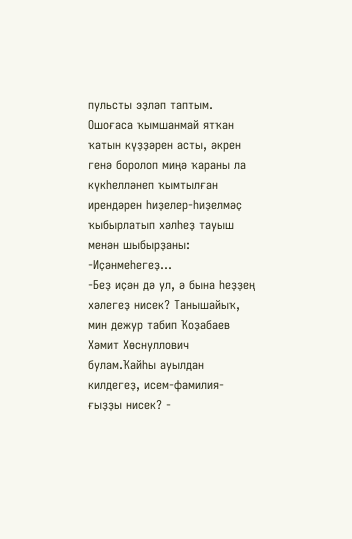пульсты эҙләп таптым.
Ошоғаса ҡымшанмай ятҡан ҡатын күҙҙәрен асты, әкрен генә боролоп миңә ҡараны ла күкһелләнеп ҡымтылған ирендәрен һиҙелер-һиҙелмәҫ ҡыбырлатып хәлһеҙ тауыш менән шыбырҙаны:
-Иҫәнмеһегеҙ…
-Беҙ иҫән дә ул, ә бына һеҙҙең хәлегеҙ нисек? Танышайыҡ, мин дежур табип Ҡоҙабаев Хәмит Хөснуллович булам.Ҡайһы ауылдан килдегеҙ, исем-фамилия-ғыҙҙы нисек? -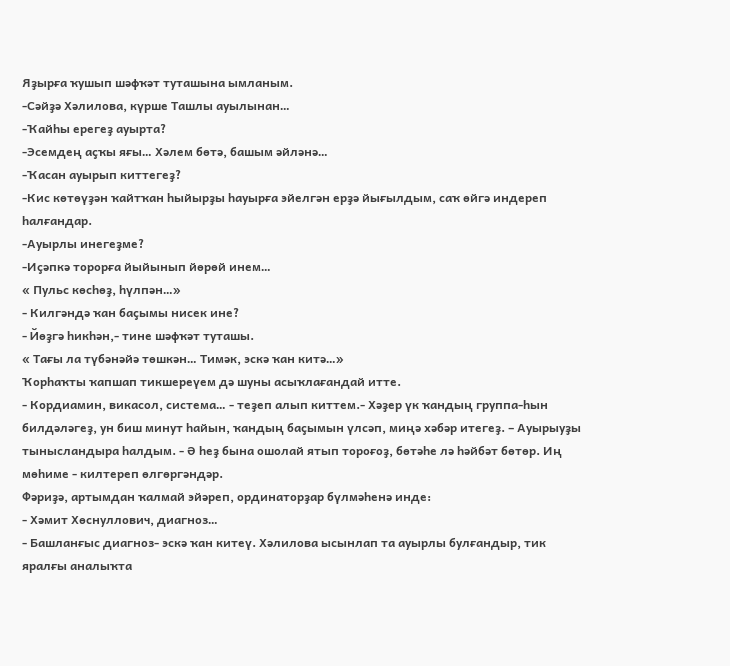Яҙырға ҡушып шәфҡәт туташына ымланым.
-Сәйҙә Хәлилова, күрше Ташлы ауылынан…
-Ҡайһы ерегеҙ ауырта?
-Эсемдең аҫҡы яғы… Хәлем бөтә, башым әйләнә…
-Ҡасан ауырып киттегеҙ?
-Кис көтөүҙән ҡайтҡан һыйырҙы һауырға эйелгән ерҙә йығылдым, саҡ өйгә индереп һалғандар.
-Ауырлы инегеҙме?
-Иҫәпкә торорға йыйынып йөрөй инем…
« Пульс көсһөҙ, һүлпән…»
- Килгәндә ҡан баҫымы нисек ине?
- Йөҙгә һикһән,- тине шәфҡәт туташы.
« Тағы ла түбәнәйә төшкән… Тимәк, эскә ҡан китә…»
Ҡорһаҡты ҡапшап тикшереүем дә шуны асыҡлағандай итте.
- Кордиамин, викасол, система… - теҙеп алып киттем.- Хәҙер үк ҡандың группа-һын билдәләгеҙ, ун биш минут һайын, ҡандың баҫымын үлсәп, миңә хәбәр итегеҙ. – Ауырыуҙы тынысландыра һалдым. - Ә һеҙ бына ошолай ятып тороғоҙ, бөтәһе лә һәйбәт бөтөр. Иң мөһиме - килтереп өлгөргәндәр.
Фәриҙә, артымдан ҡалмай эйәреп, ординаторҙар бүлмәһенә инде:
- Хәмит Хөснуллович, диагноз…
- Башланғыс диагноз- эскә ҡан китеү. Хәлилова ысынлап та ауырлы булғандыр, тик яралғы аналыҡта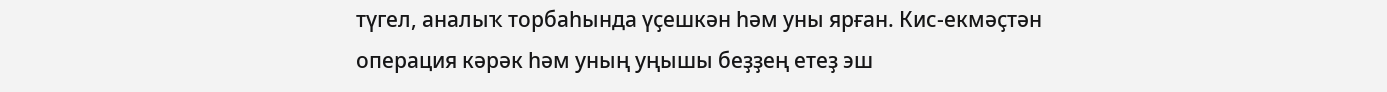түгел, аналыҡ торбаһында үҫешкән һәм уны ярған. Кис-екмәҫтән операция кәрәк һәм уның уңышы беҙҙең етеҙ эш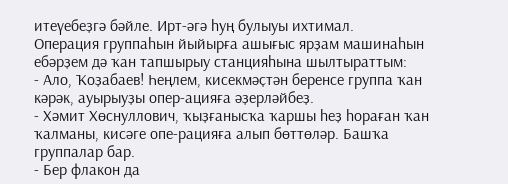итеүебеҙгә бәйле. Ирт-әгә һуң булыуы ихтимал.
Операция группаһын йыйырға ашығыс ярҙам машинаһын ебәрҙем дә ҡан тапшырыу станцияһына шылтыраттым:
- Ало, Ҡоҙабаев! Һеңлем, кисекмәҫтән беренсе группа ҡан кәрәк, ауырыуҙы опер-ацияға әҙерләйбеҙ.
- Хәмит Хөснуллович, ҡыҙғанысҡа ҡаршы һеҙ һораған ҡан ҡалманы, кисәге опе-рацияға алып бөттөләр. Башҡа группалар бар.
- Бер флакон да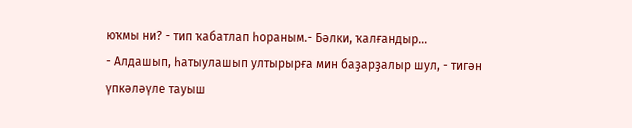юҡмы ни? - тип ҡабатлап һораным.- Бәлки, ҡалғандыр…
- Алдашып, һатыулашып ултырырға мин баҙарҙалыр шул, - тигән үпкәләүле тауыш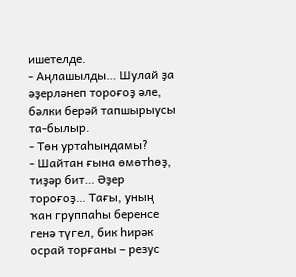ишетелде.
- Аңлашылды… Шулай ҙа әҙерләнеп тороғоҙ әле, бәлки берәй тапшырыусы та-былыр.
- Төн уртаһындамы?
- Шайтан ғына өмөтһөҙ, тиҙәр бит… Әҙер тороғоҙ… Тағы, уның ҡан группаһы беренсе генә түгел, бик һирәк осрай торғаны – резус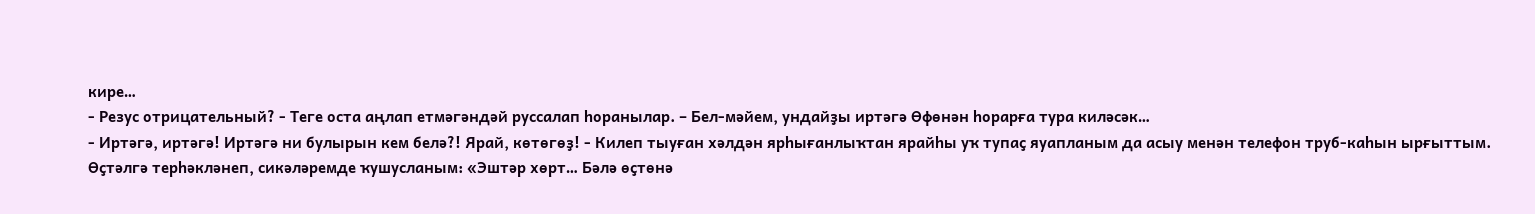кире…
- Резус отрицательный? - Теге оста аңлап етмәгәндәй руссалап һоранылар. – Бел-мәйем, ундайҙы иртәгә Өфөнән һорарға тура киләсәк…
- Иртәгә, иртәгә! Иртәгә ни булырын кем белә?! Ярай, көтөгөҙ! - Килеп тыуған хәлдән ярһығанлыҡтан ярайһы уҡ тупаҫ яуапланым да асыу менән телефон труб-каһын ырғыттым.
Өҫтәлгә терһәкләнеп, сикәләремде ҡушусланым: «Эштәр хөрт… Бәлә өҫтөнә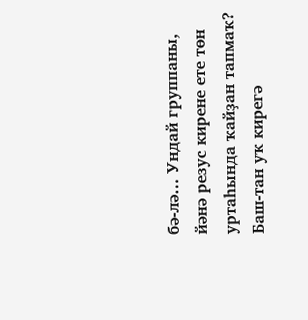бә-лә… Ундай группаны, йәнә резус кирене ете төн уртаһында ҡайҙан тапмаҡ? Баш-тан уҡ кирегә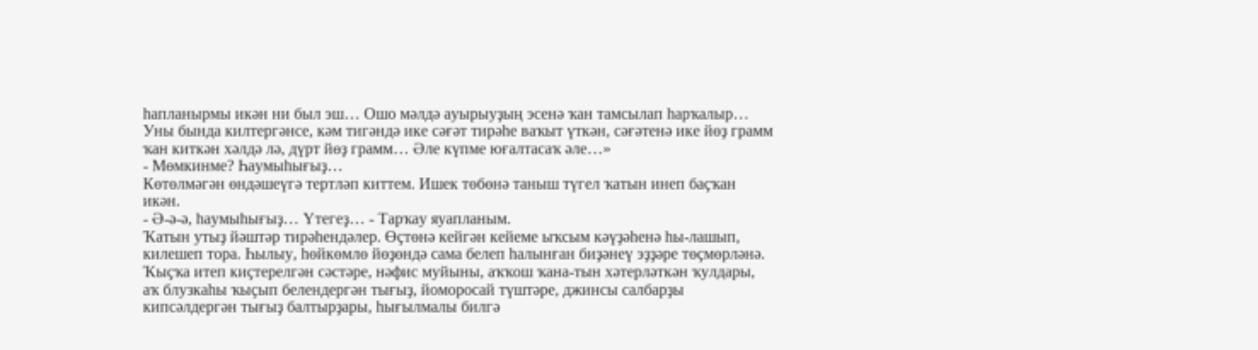һапланырмы икән ни был эш… Ошо мәлдә ауырыуҙың эсенә ҡан тамсылап һарҡалыр… Уны бында килтергәнсе, кәм тигәндә ике сәғәт тирәһе ваҡыт үткән, сәғәтенә ике йөҙ грамм ҡан киткән хәлдә лә, дүрт йөҙ грамм… Әле күпме юғалтасаҡ әле…»
- Мөмкинме? Һаумыһығыҙ…
Көтөлмәгән өндәшеүгә тертләп киттем. Ишек төбөнә таныш түгел ҡатын инеп баҫҡан икән.
- Ә-ә-ә, һаумыһығыҙ… Үтегеҙ… - Тарҡау яуапланым.
Ҡатын утыҙ йәштәр тирәһендәлер. Өҫтөнә кейгән кейеме ыҡсым кәүҙәһенә һы-лашып, килешеп тора. Һылыу, һөйкөмлө йөҙөндә сама белеп һалынған биҙәнеү эҙҙәре төҫмөрләнә. Ҡыҫҡа итеп киҫтерелгән сәстәре, нәфис муйыны, аҡҡош ҡана-тын хәтерләткән ҡулдары, аҡ блузкаһы ҡыҫып белендергән тығыҙ, йоморосай түштәре, джинсы салбарҙы кипсәлдергән тығыҙ балтырҙары, һығылмалы билгә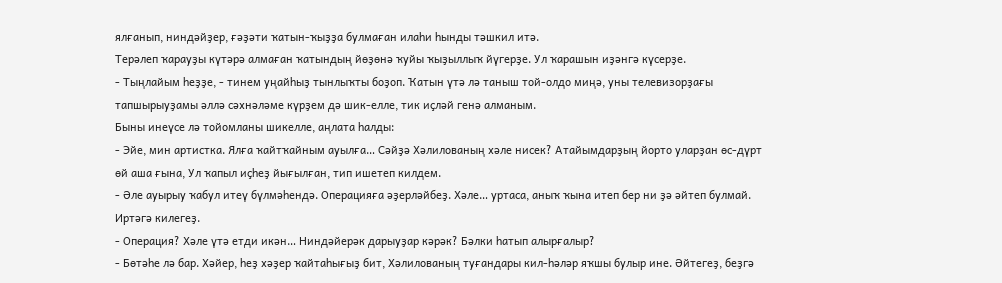ялғанып, ниндәйҙер, ғәҙәти ҡатын-ҡыҙҙа булмаған илаһи һынды тәшкил итә.
Терәлеп ҡарауҙы күтәрә алмаған ҡатындың йөҙөнә ҡуйы ҡыҙыллыҡ йүгерҙе. Ул ҡарашын иҙәнгә күсерҙе.
- Тыңлайым һеҙҙе, - тинем уңайһыҙ тынлыҡты боҙоп. Ҡатын үтә лә таныш той-олдо миңә, уны телевизорҙағы тапшырыуҙамы әллә сәхнәләме күрҙем дә шик-елле, тик иҫләй генә алманым.
Быны инеүсе лә тойомланы шикелле, аңлата һалды:
- Эйе, мин артистка. Ялға ҡайтҡайным ауылға… Сәйҙә Хәлилованың хәле нисек? Атайымдарҙың йорто уларҙан өс-дүрт өй аша ғына, Ул ҡапыл иҫһеҙ йығылған, тип ишетеп килдем.
- Әле ауырыу ҡабул итеү бүлмәһендә. Операцияға әҙерләйбеҙ. Хәле… уртаса, аныҡ ҡына итеп бер ни ҙә әйтеп булмай. Иртәгә килегеҙ.
- Операция? Хәле үтә етди икән… Ниндәйерәк дарыуҙар кәрәк? Бәлки һатып алырғалыр?
- Бөтәһе лә бар. Хәйер, һеҙ хәҙер ҡайтаһығыҙ бит, Хәлилованың туғандары кил-һәләр яҡшы булыр ине. Әйтегеҙ, беҙгә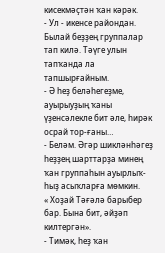кисекмәҫтән ҡан кәрәк.
- Ул - икенсе райондан. Былай беҙҙең группалар тап килә. Тәүге улын тапҡанда ла тапшырғайным.
- Ә һеҙ беләһегеҙме, ауырыуҙың ҡаны үҙенсәлекле бит әле, һирәк осрай тор-ғаны…
- Беләм. Әгәр шикләнһәгеҙ һеҙҙең шарттарҙа минең ҡан группаһын ауырлыҡ-һыҙ асыҡларға мөмкин.
« Хоҙай Тәғәлә барыбер бар. Бына бит, әйҙәп килтергән».
- Тимәк, һеҙ ҡан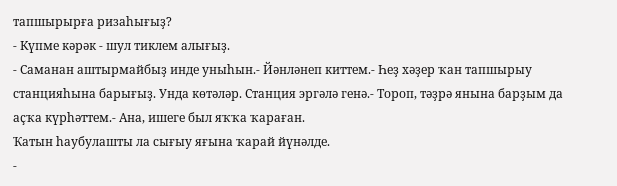тапшырырға ризаһығыҙ?
- Күпме кәрәк - шул тиклем алығыҙ.
- Саманан аштырмайбыҙ инде уныһын.- Йәнләнеп киттем.- Һеҙ хәҙер ҡан тапшырыу станцияһына барығыҙ. Унда көтәләр. Станция эргәлә генә.- Тороп, тәҙрә янына барҙым да аҫҡа күрһәттем.- Ана, ишеге был яҡҡа ҡараған.
Ҡатын һаубулашты ла сығыу яғына ҡарай йүнәлде.
-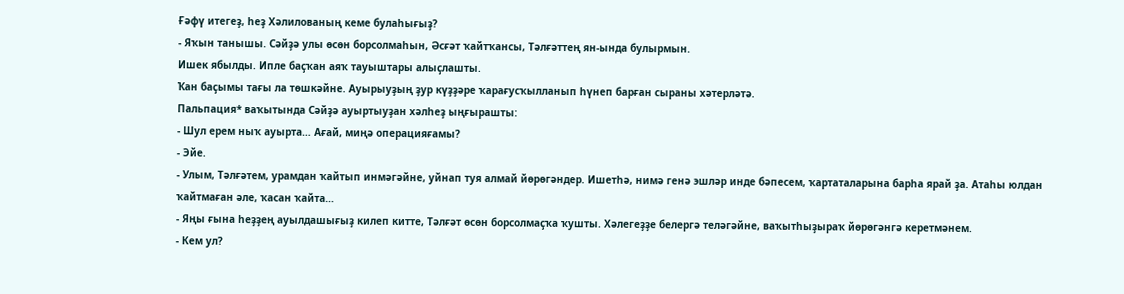Ғәфү итегеҙ, һеҙ Хәлилованың кеме булаһығыҙ?
- Яҡын танышы. Сәйҙә улы өсөн борсолмаһын, Әсғәт ҡайтҡансы, Тәлғәттең ян-ында булырмын.
Ишек ябылды. Ипле баҫҡан аяҡ тауыштары алыҫлашты.
Ҡан баҫымы тағы ла төшкәйне. Ауырыуҙың ҙур күҙҙәре ҡарағусҡылланып һүнеп барған сыраны хәтерләтә.
Пальпация* ваҡытында Сәйҙә ауыртыуҙан хәлһеҙ ыңғырашты:
- Шул ерем ныҡ ауырта… Ағай, миңә операцияғамы?
- Эйе.
- Улым, Тәлғәтем, урамдан ҡайтып инмәгәйне, уйнап туя алмай йөрөгәндер. Ишетһә, нимә генә эшләр инде бәпесем, ҡартаталарына барһа ярай ҙа. Атаһы юлдан ҡайтмаған әле, ҡасан ҡайта…
- Яңы ғына һеҙҙең ауылдашығыҙ килеп китте, Тәлғәт өсөн борсолмаҫҡа ҡушты. Хәлегеҙҙе белергә теләгәйне, ваҡытһыҙыраҡ йөрөгәнгә керетмәнем.
- Кем ул?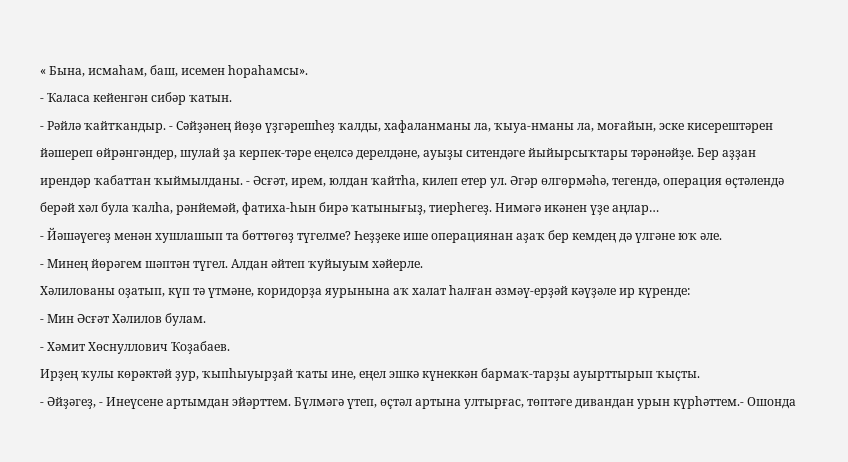« Бына, исмаһам, баш, исемен һораһамсы».
- Ҡаласа кейенгән сибәр ҡатын.
- Рәйлә ҡайтҡандыр. - Сәйҙәнең йөҙө үҙгәрешһеҙ ҡалды, хафаланманы ла, ҡыуа-нманы ла, моғайын, эске кисерештәрен йәшереп өйрәнгәндер, шулай ҙа керпек-тәре еңелсә дерелдәне, ауыҙы ситендәге йыйырсыҡтары тәрәнәйҙе. Бер аҙҙан ирендәр ҡабаттан ҡыймылданы. - Әсғәт, ирем, юлдан ҡайтһа, килеп етер ул. Әгәр өлгөрмәһә, тегендә, операция өҫтәлендә берәй хәл була ҡалһа, рәнйемәй, фатиха-һын бирә ҡатынығыҙ, тиерһегеҙ. Нимәгә икәнен үҙе аңлар…
- Йәшәүегеҙ менән хушлашып та бөттөгөҙ түгелме? Һеҙҙеке ише операциянан аҙаҡ бер кемдең дә үлгәне юҡ әле.
- Минең йөрәгем шәптән түгел. Алдан әйтеп ҡуйыуым хәйерле.
Хәлилованы оҙатып, күп тә үтмәне, коридорҙа яурынына аҡ халат һалған әзмәү-ерҙәй кәүҙәле ир күренде:
- Мин Әсғәт Хәлилов булам.
- Хәмит Хөснуллович Ҡоҙабаев.
Ирҙең ҡулы көрәктәй ҙур, ҡыпһыуырҙай ҡаты ине, еңел эшкә күнеккән бармаҡ-тарҙы ауырттырып ҡыҫты.
- Әйҙәгеҙ, - Инеүсене артымдан эйәрттем. Бүлмәгә үтеп, өҫтәл артына ултырғас, төптәге дивандан урын күрһәттем.- Ошонда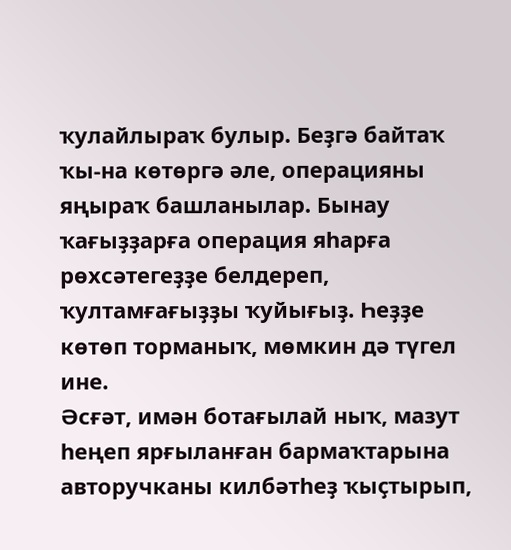ҡулайлыраҡ булыр. Беҙгә байтаҡ ҡы-на көтөргә әле, операцияны яңыраҡ башланылар. Бынау ҡағыҙҙарға операция яһарға рөхсәтегеҙҙе белдереп, ҡултамғағыҙҙы ҡуйығыҙ. Һеҙҙе көтөп торманыҡ, мөмкин дә түгел ине.
Әсғәт, имән ботағылай ныҡ, мазут һеңеп ярғыланған бармаҡтарына авторучканы килбәтһеҙ ҡыҫтырып,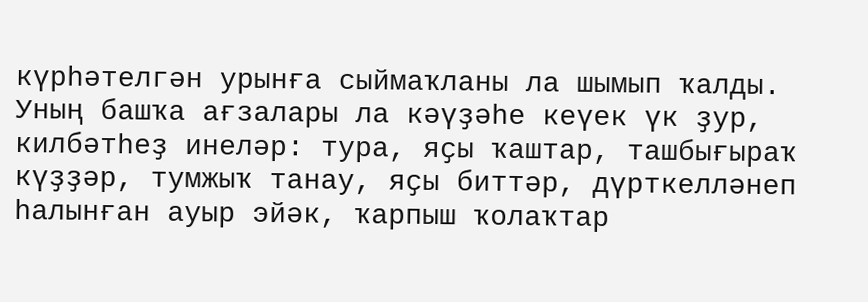күрһәтелгән урынға сыймаҡланы ла шымып ҡалды.
Уның башҡа ағзалары ла кәүҙәһе кеүек үк ҙур, килбәтһеҙ инеләр: тура, яҫы ҡаштар, ташбығыраҡ күҙҙәр, тумжыҡ танау, яҫы биттәр, дүрткелләнеп һалынған ауыр эйәк, ҡарпыш ҡолаҡтар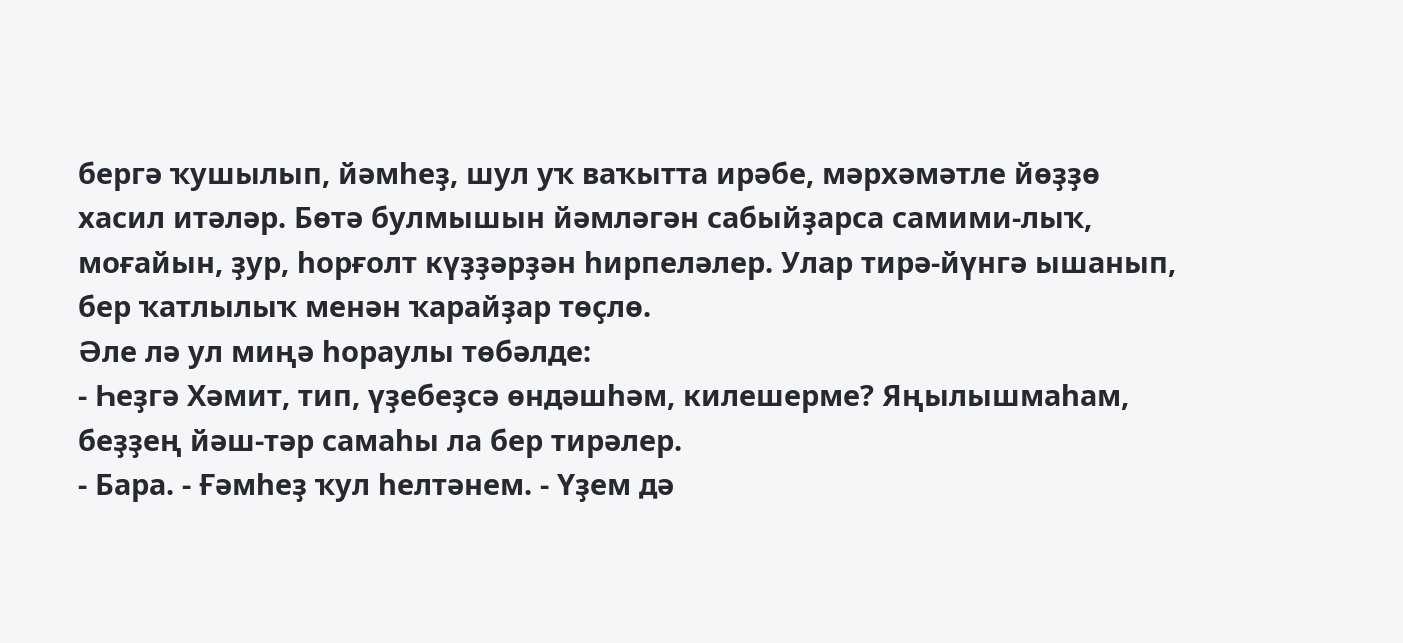бергә ҡушылып, йәмһеҙ, шул уҡ ваҡытта ирәбе, мәрхәмәтле йөҙҙө хасил итәләр. Бөтә булмышын йәмләгән сабыйҙарса самими-лыҡ, моғайын, ҙур, һорғолт күҙҙәрҙән һирпеләлер. Улар тирә-йүнгә ышанып, бер ҡатлылыҡ менән ҡарайҙар төҫлө.
Әле лә ул миңә һораулы төбәлде:
- Һеҙгә Хәмит, тип, үҙебеҙсә өндәшһәм, килешерме? Яңылышмаһам, беҙҙең йәш-тәр самаһы ла бер тирәлер.
- Бара. - Ғәмһеҙ ҡул һелтәнем. - Үҙем дә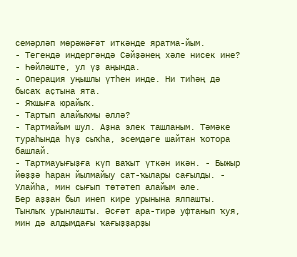семәрләп мөрәжәғәт иткәнде яратма-йым.
- Тегендә индергәндә Сәйҙәнең хәле нисек ине?
- Һөйләште, ул үҙ аңында.
- Операция уңышлы үтһен инде. Ни тиһәң дә бысаҡ аҫтына ята.
- Яҡшыға юрайыҡ.
- Тартып алайыҡмы әллә?
- Тартмайым шул. Аҙна элек ташланым. Тәмәке тураһында һүҙ сыҡһа, эсемдәге шайтан ҡотора башлай.
- Тартмауығыҙға күп ваҡыт үткән икән. - Быжыр йөҙҙә һаран йылмайыу сат-ҡылары сағылды. - Улайһа, мин сығып төтәтеп алайым әле.
Бер аҙҙан был инеп кире урынына ялпашты. Тынлыҡ урынлашты. Әсғәт ара-тирә уфтанып ҡуя, мин дә алдымдағы ҡағыҙҙарҙы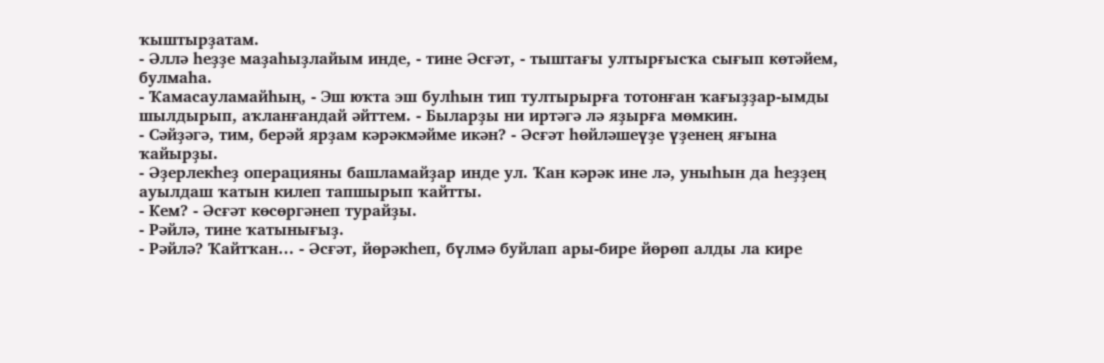ҡыштырҙатам.
- Әллә һеҙҙе маҙаһыҙлайым инде, - тине Әсғәт, - тыштағы ултырғысҡа сығып көтәйем, булмаһа.
- Ҡамасауламайһың, - Эш юҡта эш булһын тип тултырырға тотонған ҡағыҙҙар-ымды шылдырып, аҡланғандай әйттем. - Быларҙы ни иртәгә лә яҙырға мөмкин.
- Сәйҙәгә, тим, берәй ярҙам кәрәкмәйме икән? - Әсғәт һөйләшеүҙе үҙенең яғына ҡайырҙы.
- Әҙерлекһеҙ операцияны башламайҙар инде ул. Ҡан кәрәк ине лә, уныһын да һеҙҙең ауылдаш ҡатын килеп тапшырып ҡайтты.
- Кем? - Әсғәт көсөргәнеп турайҙы.
- Рәйлә, тине ҡатынығыҙ.
- Рәйлә? Ҡайтҡан… - Әсғәт, йөрәкһеп, бүлмә буйлап ары-бире йөрөп алды ла кире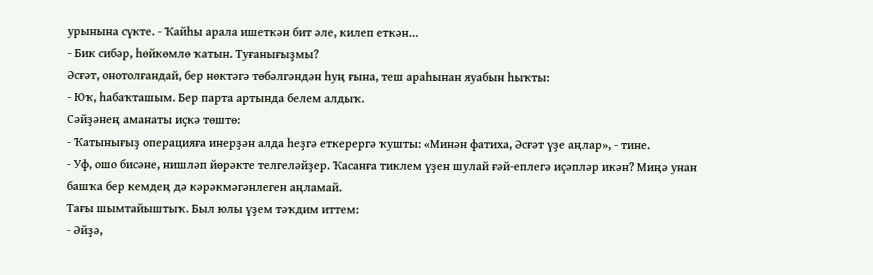урынына сүкте. - Ҡайһы арала ишеткән бит әле, килеп еткән…
- Бик сибәр, һөйкөмлө ҡатын. Туғанығыҙмы?
Әсғәт, онотолғандай, бер нөктәгә төбәлгәндән һуң ғына, теш араһынан яуабын һыҡты:
- Юҡ, һабаҡташым. Бер парта артында белем алдыҡ.
Сәйҙәнең аманаты иҫкә төштө:
- Ҡатынығыҙ операцияға инерҙән алда һеҙгә еткерергә ҡушты: «Минән фатиха, Әсғәт үҙе аңлар», - тине.
- Уф, ошо бисәне, нишләп йөрәкте телгеләйҙер. Ҡасанға тиклем үҙен шулай ғәй-еплегә иҫәпләр икән? Миңә унан башҡа бер кемдең дә кәрәкмәгәнлеген аңламай.
Тағы шымтайыштыҡ. Был юлы үҙем тәҡдим иттем:
- Әйҙә,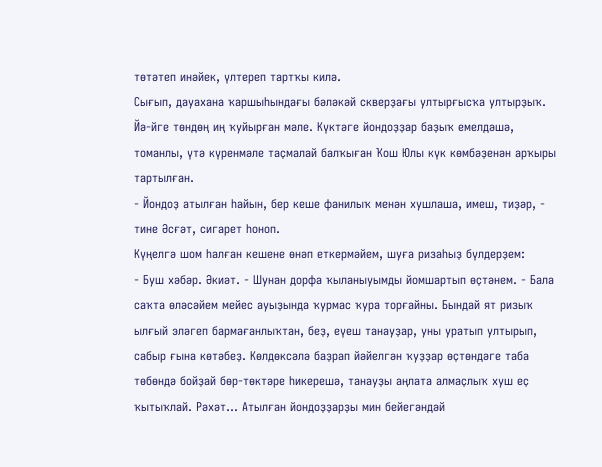төтәтеп инәйек, үлтереп тартҡы килә.
Сығып, дауахана ҡаршыһындағы бәләкәй скверҙағы ултырғысҡа ултырҙыҡ. Йә-йге төндөң иң ҡуйырған мәле. Күктәге йондоҙҙар баҙыҡ емелдәшә, томанлы, үтә күренмәле таҫмалай балҡыған Ҡош Юлы күк көмбәҙенән арҡыры тартылған.
- Йондоҙ атылған һайын, бер кеше фанилыҡ менән хушлаша, имеш, тиҙәр, - тине Әсғәт, сигарет һоноп.
Күңелгә шом һалған кешене өнәп еткермәйем, шуға ризаһыҙ бүлдерҙем:
- Буш хәбәр. Әкиәт. - Шунан дорфа ҡыланыуымды йомшартып өҫтәнем. - Бала саҡта өләсәйем мейес ауыҙында ҡурмас ҡура торғайны. Бындай ят ризыҡ ылғый эләгеп бармағанлыҡтан, беҙ, еүеш танауҙар, уны уратып ултырып, сабыр ғына көтәбеҙ. Көлдөксәлә баҙрап йәйелгән ҡуҙҙар өҫтөндәге таба төбөндә бойҙай бөр-төктәре һикерешә, танауҙы аңлата алмаҫлыҡ хуш еҫ ҡытыҡлай. Рәхәт… Атылған йондоҙҙарҙы мин бейегәндәй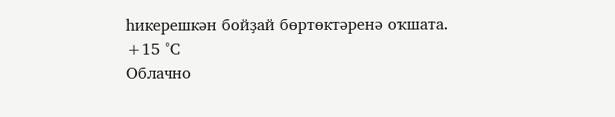һикерешкән бойҙай бөртөктәренә оҡшата.
+15 °С
Облачно